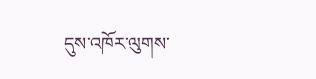དུས་འཁོར་ལུགས་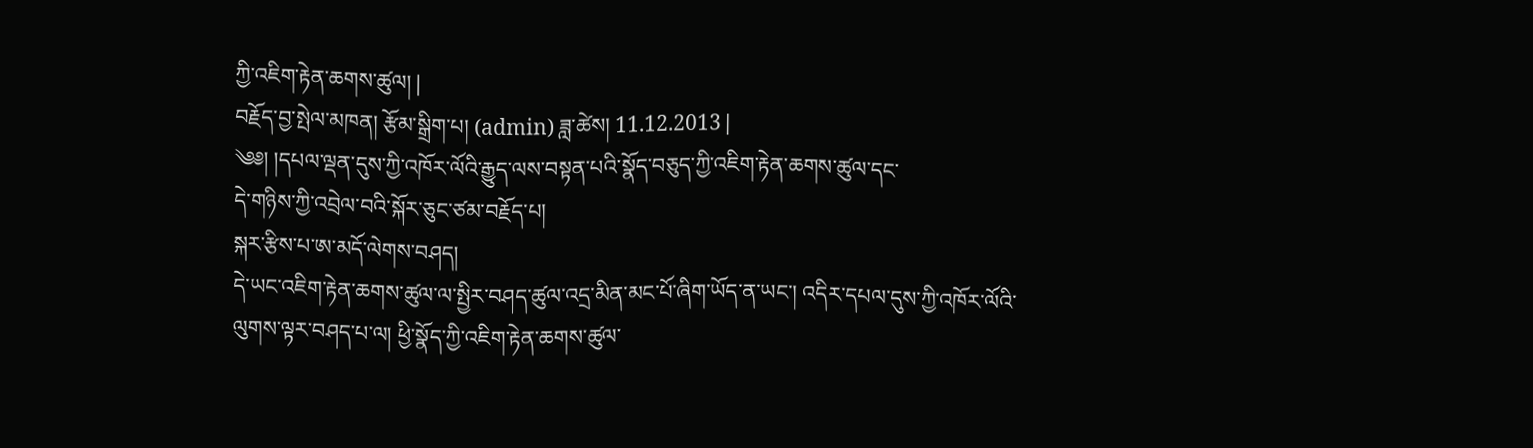ཀྱི་འཇིག་རྟེན་ཆགས་ཚུལ། |
བརྗོད་བྱ་སྤེལ་མཁན། རྩོམ་སྒྲིག་པ། (admin) ཟླ་ཚེས། 11.12.2013 |
༄༅། །དཔལ་ལྡན་དུས་ཀྱི་འཁོར་ལོའི་རྒྱུད་ལས་བསྟན་པའི་སྣོད་བཅུད་ཀྱི་འཇིག་རྟེན་ཆགས་ཚུལ་དང་
དེ་གཉིས་ཀྱི་འབྲེལ་བའི་སྐོར་ཅུང་ཙམ་བརྗོད་པ།
སྐར་རྩིས་པ་ཨ་མདོ་ལེགས་བཤད།
དེ་ཡང་འཇིག་རྟེན་ཆགས་ཚུལ་ལ་སྤྱིར་བཤད་ཚུལ་འདྲ་མིན་མང་པོ་ཞིག་ཡོད་ན་ཡང་། འདིར་དཔལ་དུས་ཀྱི་འཁོར་ལོའི་ལུགས་ལྟར་བཤད་པ་ལ། ཕྱི་སྣོད་ཀྱི་འཇིག་རྟེན་ཆགས་ཚུལ་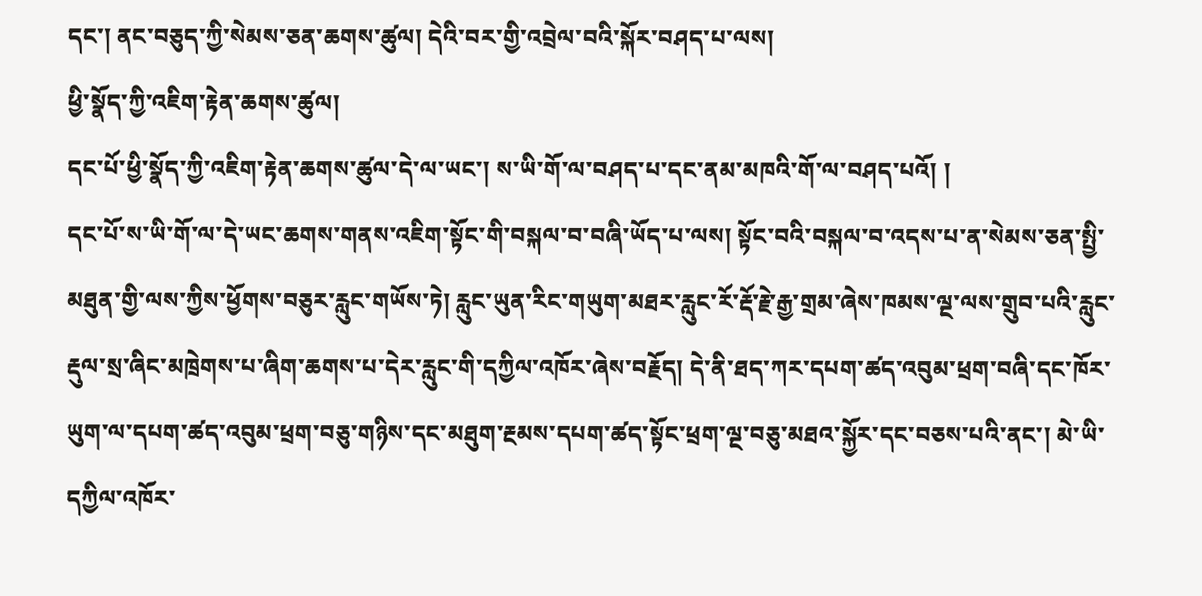དང་། ནང་བཅུད་ཀྱི་སེམས་ཅན་ཆགས་ཚུལ། དེའི་བར་གྱི་འབྲེལ་བའི་སྐོར་བཤད་པ་ལས།
ཕྱི་སྣོད་ཀྱི་འཇིག་རྟེན་ཆགས་ཚུལ།
དང་པོ་ཕྱི་སྣོད་ཀྱི་འཇིག་རྟེན་ཆགས་ཚུལ་དེ་ལ་ཡང་། ས་ཡི་གོ་ལ་བཤད་པ་དང་ནམ་མཁའི་གོ་ལ་བཤད་པའོ། །
དང་པོ་ས་ཡི་གོ་ལ་དེ་ཡང་ཆགས་གནས་འཇིག་སྟོང་གི་བསྐལ་བ་བཞི་ཡོད་པ་ལས། སྟོང་བའི་བསྐལ་བ་འདས་པ་ན་སེམས་ཅན་སྤྱི་མཐུན་གྱི་ལས་ཀྱིས་ཕྱོགས་བཅུར་རླུང་གཡོས་ཏེ། རླུང་ཡུན་རིང་གཡུག་མཐར་རླུང་རོ་རྡོ་རྗེ་རྒྱ་གྲམ་ཞེས་ཁམས་ལྔ་ལས་གྲུབ་པའི་རླུང་རྡུལ་སྲ་ཞིང་མཁྲེགས་པ་ཞིག་ཆགས་པ་དེར་རླུང་གི་དཀྱིལ་འཁོར་ཞེས་བརྗོད། དེ་ནི་ཐད་ཀར་དཔག་ཚད་འབུམ་ཕྲག་བཞི་དང་ཁོར་ཡུག་ལ་དཔག་ཚད་འབུམ་ཕྲག་བཅུ་གཉིས་དང་མཐུག་རྔམས་དཔག་ཚད་སྟོང་ཕྲག་ལྔ་བཅུ་མཐའ་སྐྱོར་དང་བཅས་པའི་ནང་། མེ་ཡི་དཀྱིལ་འཁོར་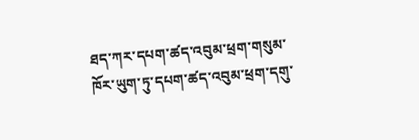ཐད་ཀར་དཔག་ཚད་འབུམ་ཕྲག་གསུམ་ཁོར་ཡུག་ཏུ་དཔག་ཚད་འབུམ་ཕྲག་དགུ་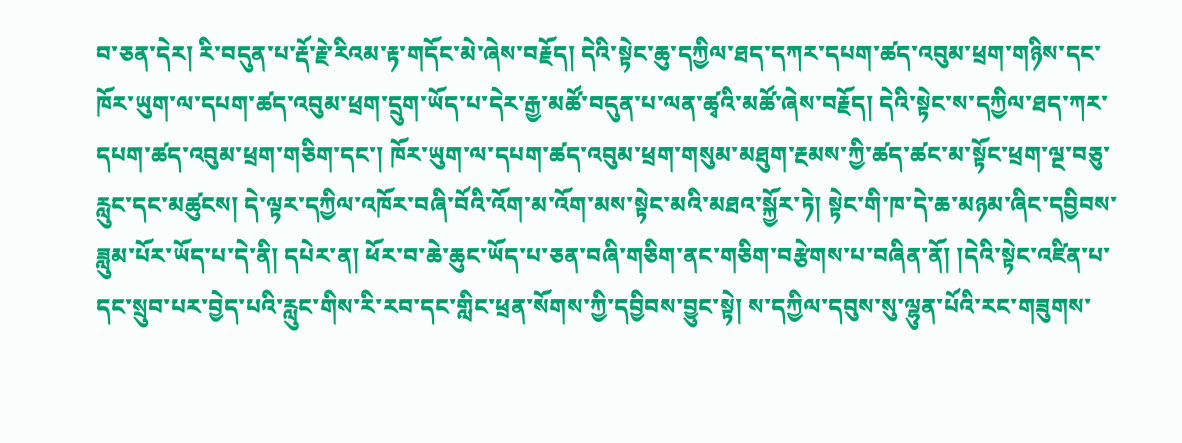བ་ཅན་དེར། རི་བདུན་པ་རྡོ་རྗེ་རིའམ་རྟ་གདོང་མེ་ཞེས་བརྗོད། དེའི་སྟེང་ཆུ་དཀྱིལ་ཐད་དཀར་དཔག་ཚད་འབུམ་ཕྲག་གཉིས་དང་ཁོར་ཡུག་ལ་དཔག་ཚད་འབུམ་ཕྲག་དྲུག་ཡོད་པ་དེར་རྒྱ་མཚོ་བདུན་པ་ལན་ཚྭའི་མཚོ་ཞེས་བརྗོད། དེའི་སྟེང་ས་དཀྱིལ་ཐད་ཀར་དཔག་ཚད་འབུམ་ཕྲག་གཅིག་དང་། ཁོར་ཡུག་ལ་དཔག་ཚད་འབུམ་ཕྲག་གསུམ་མཐུག་རྔམས་ཀྱི་ཚད་ཚང་མ་སྟོང་ཕྲག་ལྔ་བཅུ་རླུང་དང་མཚུངས། དེ་ལྟར་དཀྱིལ་འཁོར་བཞི་བོའི་འོག་མ་འོག་མས་སྟེང་མའི་མཐའ་སྐྱོར་ཏེ། སྟེང་གི་ཁ་དེ་ཆ་མཉམ་ཞིང་དབྱིབས་ཟླུམ་པོར་ཡོད་པ་དེ་ནི། དཔེར་ན། ཕོར་བ་ཆེ་ཆུང་ཡོད་པ་ཅན་བཞི་གཅིག་ནང་གཅིག་བརྩེགས་པ་བཞིན་ནོ། །དེའི་སྟེང་འཛིན་པ་དང་སྲུབ་པར་བྱེད་པའི་རླུང་གིས་རི་རབ་དང་གླིང་ཕྲན་སོགས་ཀྱི་དབྱིབས་བྱུང་སྟེ། ས་དཀྱིལ་དབུས་སུ་ལྷུན་པོའི་རང་གཟུགས་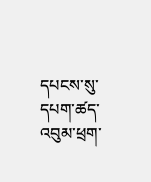དཔངས་སུ་དཔག་ཚད་འབུམ་ཕྲག་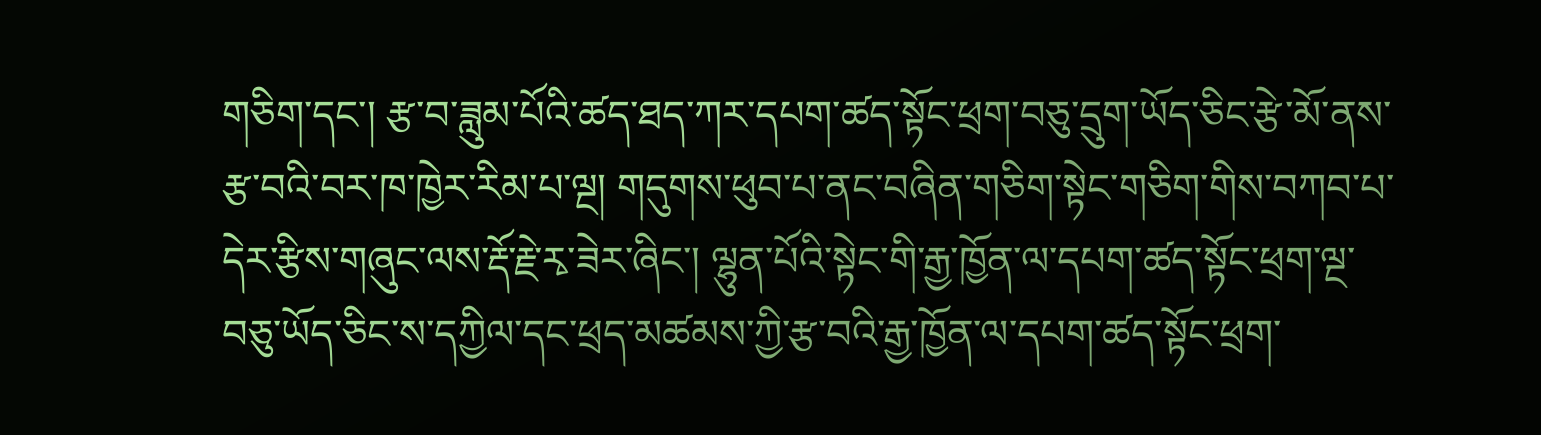གཅིག་དང་། རྩ་བ་ཟླུམ་པོའི་ཚད་ཐད་ཀར་དཔག་ཚད་སྟོང་ཕྲག་བཅུ་དྲུག་ཡོད་ཅིང་རྩེ་མོ་ནས་རྩ་བའི་བར་ཁ་ཁྱེར་རིམ་པ་ལྔ། གདུགས་ཕུབ་པ་ནང་བཞིན་གཅིག་སྟེང་གཅིག་གིས་བཀབ་པ་དེར་རྩིས་གཞུང་ལས་རྡོ་རྗེ་རྭ་ཟེར་ཞིང་། ལྷུན་པོའི་སྟེང་གི་རྒྱ་ཁྱོན་ལ་དཔག་ཚད་སྟོང་ཕྲག་ལྔ་བཅུ་ཡོད་ཅིང་ས་དཀྱིལ་དང་ཕྲད་མཚམས་ཀྱི་རྩ་བའི་རྒྱ་ཁྱོན་ལ་དཔག་ཚད་སྟོང་ཕྲག་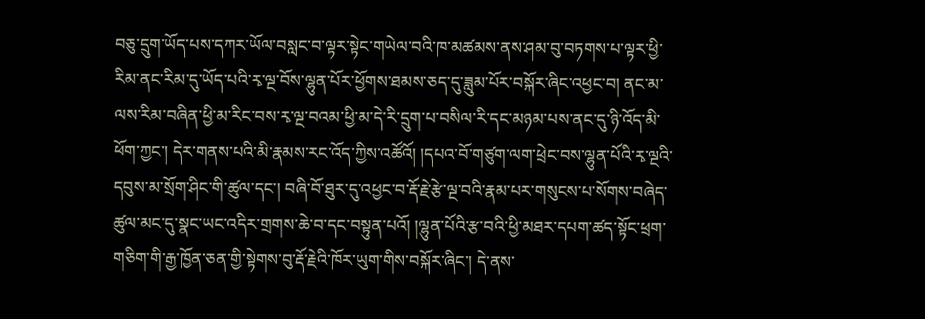བཅུ་དྲུག་ཡོད་པས་དཀར་ཡོལ་བསླང་བ་ལྟར་སྟེང་གཡེལ་བའི་ཁ་མཚམས་ནས་ཤམ་བུ་བཏགས་པ་ལྟར་ཕྱི་རིམ་ནང་རིམ་དུ་ཡོད་པའི་རྭ་ལྔ་བོས་ལྷུན་པོར་ཕྱོགས་ཐམས་ཅད་དུ་ཟླུམ་པོར་བསྐོར་ཞིང་འཕྱང་བ། ནང་མ་ལས་རིམ་བཞིན་ཕྱི་མ་རིང་བས་རྭ་ལྔ་བའམ་ཕྱི་མ་དེ་རི་དྲུག་པ་བསིལ་རི་དང་མཉམ་པས་ནང་དུ་ཉི་འོད་མི་ཕོག་ཀྱང་། དེར་གནས་པའི་མི་རྣམས་རང་འོད་ཀྱིས་འཚོའོ། །དཔའ་བོ་གཙུག་ལག་ཕྲེང་བས་ལྷུན་པོའི་རྭ་ལྔའི་དབུས་མ་སྲོག་ཤིང་གི་ཚུལ་དང་། བཞི་བོ་ཐུར་དུ་འཕྱང་བ་རྡོ་རྗེ་རྩེ་ལྔ་བའི་རྣམ་པར་གསུངས་པ་སོགས་བཞེད་ཚུལ་མང་དུ་སྣང་ཡང་འདིར་གྲགས་ཆེ་བ་དང་བསྟུན་པའོ། །ལྷུན་པོའི་རྩ་བའི་ཕྱི་མཐར་དཔག་ཚད་སྟོང་ཕྲག་གཅིག་གི་རྒྱ་ཁྱོན་ཅན་གྱི་སྟེགས་བུ་རྡོ་རྗེའི་ཁོར་ཡུག་གིས་བསྐོར་ཞིང་། དེ་ནས་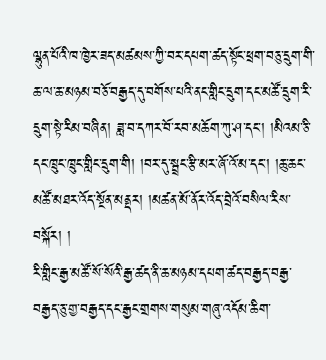ལྷུན་པོའི་ཁ་ཁྱེར་ཟད་མཚམས་ཀྱི་བར་དཔག་ཚད་སྟོང་ཕྲག་བཅུ་དྲུག་གི་ཆ་ལ་ཆ་མཉམ་བཅོ་བརྒྱད་དུ་བགོས་པའི་ནང་གླིང་དྲུག་དང་མཚོ་དྲུག་རི་དྲུག་སྟེ་རིམ་བཞིན། ཟླ་བ་དཀར་བོ་རབ་མཆོག་ཀུ་ཤ་དང་། །མིའམ་ཅི་དང་ཁྲུང་ཁྲུང་གླིང་དྲུག་གི། །བར་དུ་སྦྲང་རྩི་མར་ཞོ་འོ་མ་དང་། །ཆུ་ཆང་མཚོ་མཐར་འོད་སྔོན་མནྡར། །མཚན་མོ་ནོར་འོད་བྲེའོ་བསིལ་རིས་བསྐོར། །
རི་གླིང་རྒྱ་མཚོ་སོ་སོའི་རྒྱ་ཚད་ནི་ཆ་མཉམ་དཔག་ཚད་བརྒྱད་བརྒྱ་བརྒྱད་ཅུ་གྱ་བརྒྱད་དང་རྒྱང་གྲགས་གསུམ་གཞུ་འདོམ་ཆིག་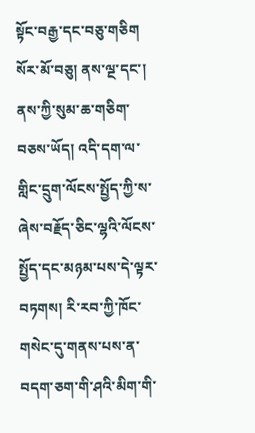སྟོང་བརྒྱ་དང་བཅུ་གཅིག སོར་མོ་བཅུ། ནས་ལྔ་དང་། ནས་ཀྱི་སུམ་ཆ་གཅིག་བཅས་ཡོད། འདི་དག་ལ་གླིང་དྲུག་ལོངས་སྤྱོད་ཀྱི་ས་ཞེས་བརྗོད་ཅིང་ལྷའི་ལོངས་སྤྱོད་དང་མཉམ་པས་དེ་ལྟར་བཏགས། རི་རབ་ཀྱི་ཁོང་གསེང་དུ་གནས་པས་ན་བདག་ཅག་གི་ཤའི་མིག་གི་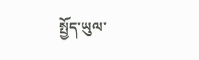སྤྱོད་ཡུལ་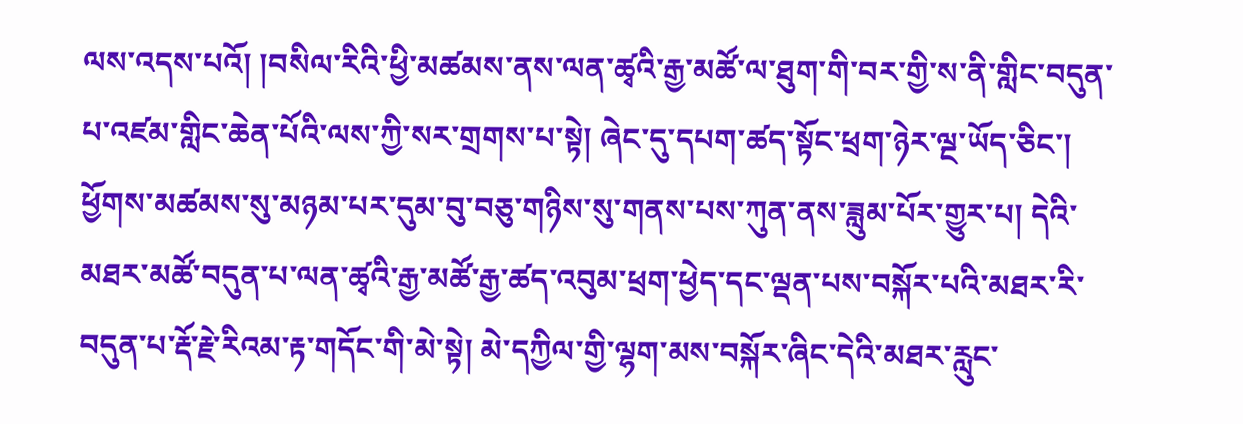ལས་འདས་པའོ། །བསིལ་རིའི་ཕྱི་མཚམས་ནས་ལན་ཚྭའི་རྒྱ་མཚོ་ལ་ཐུག་གི་བར་གྱི་ས་ནི་གླིང་བདུན་པ་འཛམ་གླིང་ཆེན་པོའི་ལས་ཀྱི་སར་གྲགས་པ་སྟེ། ཞེང་དུ་དཔག་ཚད་སྟོང་ཕྲག་ཉེར་ལྔ་ཡོད་ཅིང་། ཕྱོགས་མཚམས་སུ་མཉམ་པར་དུམ་བུ་བཅུ་གཉིས་སུ་གནས་པས་ཀུན་ནས་ཟླུམ་པོར་གྱུར་པ། དེའི་མཐར་མཚོ་བདུན་པ་ལན་ཚྭའི་རྒྱ་མཚོ་རྒྱ་ཚད་འབུམ་ཕྲག་ཕྱེད་དང་ལྡན་པས་བསྐོར་པའི་མཐར་རི་བདུན་པ་རྡོ་རྗེ་རིའམ་རྟ་གདོང་གི་མེ་སྟེ། མེ་དཀྱིལ་གྱི་ལྷག་མས་བསྐོར་ཞིང་དེའི་མཐར་རླུང་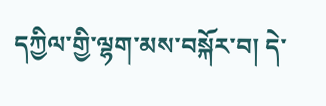དཀྱིལ་གྱི་ལྷག་མས་བསྐོར་བ། དེ་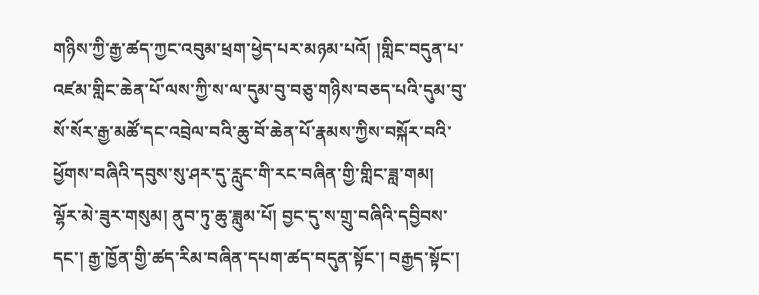གཉིས་ཀྱི་རྒྱ་ཚད་ཀྱང་འབུམ་ཕྲག་ཕྱེད་པར་མཉམ་པའོ། །གླིང་བདུན་པ་འཛམ་གླིང་ཆེན་པོ་ལས་ཀྱི་ས་ལ་དུམ་བུ་བཅུ་གཉིས་བཅད་པའི་དུམ་བུ་སོ་སོར་རྒྱ་མཚོ་དང་འབྲེལ་བའི་ཆུ་བོ་ཆེན་པོ་རྣམས་ཀྱིས་བསྐོར་བའི་ཕྱོགས་བཞིའི་དབུས་སུ་ཤར་དུ་རླུང་གི་རང་བཞིན་གྱི་གླིང་ཟླ་གམ། ལྷོར་མེ་ཟུར་གསུམ། ནུབ་ཏུ་ཆུ་ཟླུམ་པོ། བྱང་དུ་ས་གྲུ་བཞིའི་དབྱིབས་དང་། རྒྱ་ཁྱོན་གྱི་ཚད་རིམ་བཞིན་དཔག་ཚད་བདུན་སྟོང་། བརྒྱད་སྟོང་།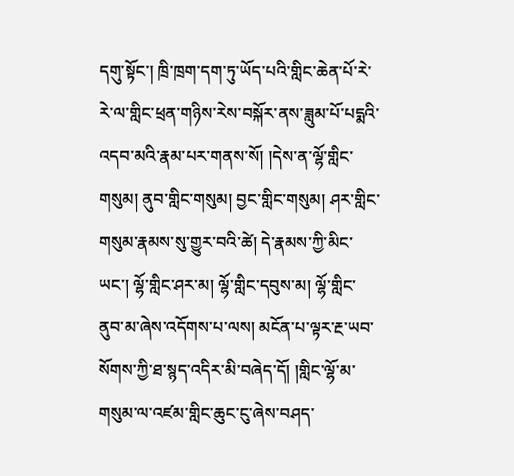དགུ་སྟོང་། ཁྲི་ཁྲག་དག་ཏུ་ཡོད་པའི་གླིང་ཆེན་པོ་རེ་རེ་ལ་གླིང་ཕྲན་གཉིས་རེས་བསྐོར་ནས་ཟླུམ་པོ་པདྨའི་འདབ་མའི་རྣམ་པར་གནས་སོ། །དེས་ན་ལྷོ་གླིང་གསུམ། ནུབ་གླིང་གསུམ། བྱང་གླིང་གསུམ། ཤར་གླིང་གསུམ་རྣམས་སུ་གྱུར་བའི་ཚེ། དེ་རྣམས་ཀྱི་མིང་ཡང་། ལྷོ་གླིང་ཤར་མ། ལྷོ་གླིང་དབུས་མ། ལྷོ་གླིང་ནུབ་མ་ཞེས་འདོགས་པ་ལས། མངོན་པ་ལྟར་རྔ་ཡབ་སོགས་ཀྱི་ཐ་སྙད་འདིར་མི་བཞེད་དོ། །གླིང་ལྷོ་མ་གསུམ་ལ་འཛམ་གླིང་ཆུང་ངུ་ཞེས་བཤད་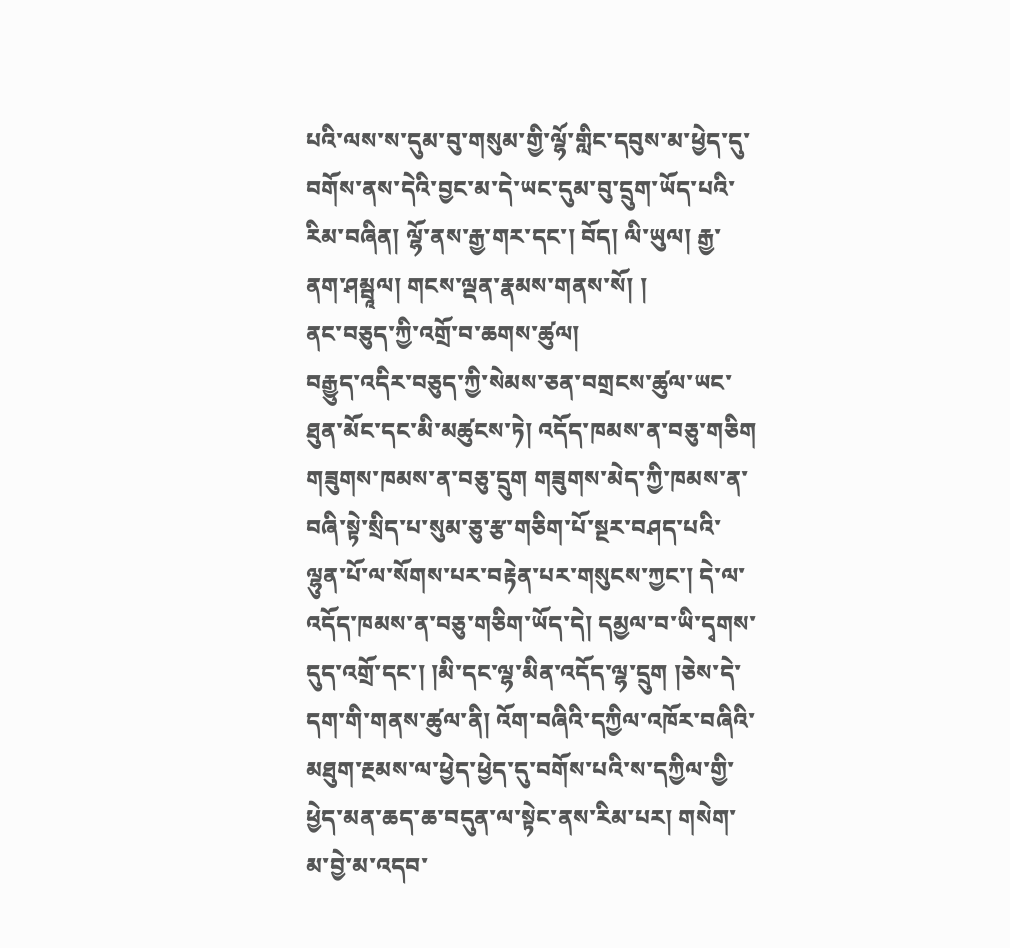པའི་ལས་ས་དུམ་བུ་གསུམ་གྱི་ལྷོ་གླིང་དབུས་མ་ཕྱེད་དུ་བགོས་ནས་དེའི་བྱང་མ་དེ་ཡང་དུམ་བུ་དྲུག་ཡོད་པའི་རིམ་བཞིན། ལྷོ་ནས་རྒྱ་གར་དང་། བོད། ལི་ཡུལ། རྒྱ་ནག་ཤམྦཱལ། གངས་ལྡན་རྣམས་གནས་སོ། །
ནང་བཅུད་ཀྱི་འགྲོ་བ་ཆགས་ཚུལ།
བརྒྱུད་འདིར་བཅུད་ཀྱི་སེམས་ཅན་བགྲངས་ཚུལ་ཡང་ཐུན་མོང་དང་མི་མཚུངས་ཏེ། འདོད་ཁམས་ན་བཅུ་གཅིག གཟུགས་ཁམས་ན་བཅུ་དྲུག གཟུགས་མེད་ཀྱི་ཁམས་ན་བཞི་སྟེ་སྲིད་པ་སུམ་ཅུ་རྩ་གཅིག་པོ་སྔར་བཤད་པའི་ལྷུན་པོ་ལ་སོགས་པར་བརྟེན་པར་གསུངས་ཀྱང་། དེ་ལ་འདོད་ཁམས་ན་བཅུ་གཅིག་ཡོད་དེ། དམྱལ་བ་ཡི་དྭགས་དུད་འགྲོ་དང་། །མི་དང་ལྷ་མིན་འདོད་ལྷ་དྲུག །ཅེས་དེ་དག་གི་གནས་ཚུལ་ནི། འོག་བཞིའི་དཀྱིལ་འཁོར་བཞིའི་མཐུག་རྔམས་ལ་ཕྱེད་ཕྱེད་དུ་བགོས་པའི་ས་དཀྱིལ་གྱི་ཕྱེད་མན་ཆད་ཆ་བདུན་ལ་སྟེང་ནས་རིམ་པར། གསེག་མ་བྱེ་མ་འདབ་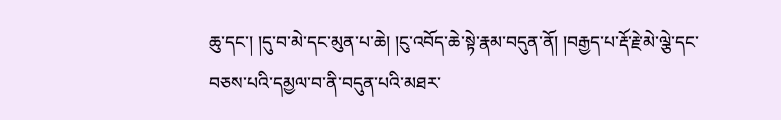ཆུ་དང་། །དུ་བ་མེ་དང་མུན་པ་ཆེ། །ངུ་འབོད་ཆེ་སྟེ་རྣམ་བདུན་ནོ། །བརྒྱད་པ་རྡོ་རྗེ་མེ་ལྕེ་དང་བཅས་པའི་དམྱལ་བ་ནི་བདུན་པའི་མཐར་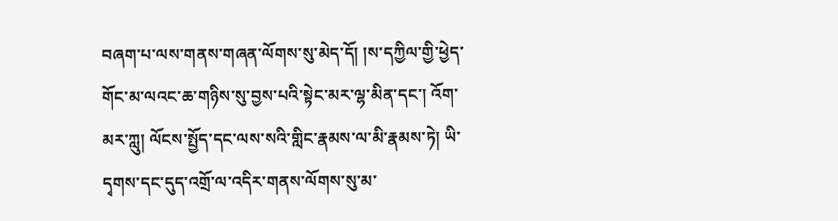བཞག་པ་ལས་གནས་གཞན་ལོགས་སུ་མེད་དོ། །ས་དཀྱིལ་གྱི་ཕྱེད་གོང་མ་ལའང་ཆ་གཉིས་སུ་བྱས་པའི་སྟེང་མར་ལྷ་མིན་དང་། འོག་མར་ཀླུ། ལོངས་སྤྱོད་དང་ལས་སའི་གླིང་རྣམས་ལ་མི་རྣམས་ཏེ། ཡི་དྭགས་དང་དུད་འགྲོ་ལ་འདིར་གནས་ལོགས་སུ་མ་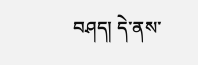བཤད། དེ་ནས་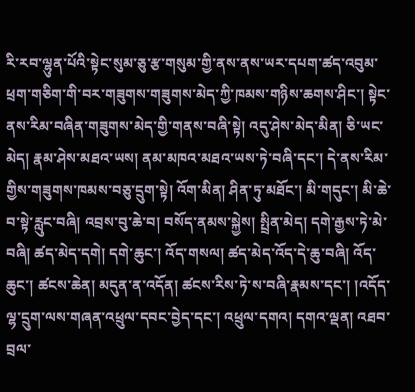རི་རབ་ལྷུན་པོའི་སྟེང་སུམ་ཅུ་རྩ་གསུམ་གྱི་ནས་ནས་ཡར་དཔག་ཚད་འབུམ་ཕྲག་གཅིག་གི་བར་གཟུགས་གཟུགས་མེད་ཀྱི་ཁམས་གཉིས་ཆགས་ཤིང་། སྟེང་ནས་རིམ་བཞིན་གཟུགས་མེད་གྱི་གནས་བཞི་སྟེ། འདུ་ཤེས་མེད་མིན། ཅི་ཡང་མེད། རྣམ་ཤེས་མཐའ་ཡས། ནམ་མཁའ་མཐའ་ཡས་ཏེ་བཞི་དང་། དེ་ནས་རིམ་གྱིས་གཟུགས་ཁམས་བཅུ་དྲུག་སྟེ། འོག་མིན། ཤིན་ཏུ་མཐོང་། མི་གདུང་། མི་ཆེ་བ་སྟེ་རླུང་བཞི། འབྲས་བུ་ཆེ་བ། བསོད་ནམས་སྐྱེས། སྤྲིན་མེད། དགེ་རྒྱས་ཏེ་མེ་བཞི། ཚད་མེད་དགེ། དགེ་ཆུང་། འོད་གསལ། ཚད་མེད་འོད་དེ་ཆུ་བཞི། འོད་ཆུང་། ཚངས་ཆེན། མདུན་ན་འདོན། ཚངས་རིས་ཏེ་ས་བཞི་རྣམས་དང་། །འདོད་ལྷ་དྲུག་ལས་གཞན་འཕྲུལ་དབང་བྱེད་དང་། འཕྲུལ་དགའ། དགའ་ལྡན། འཐབ་བྲལ་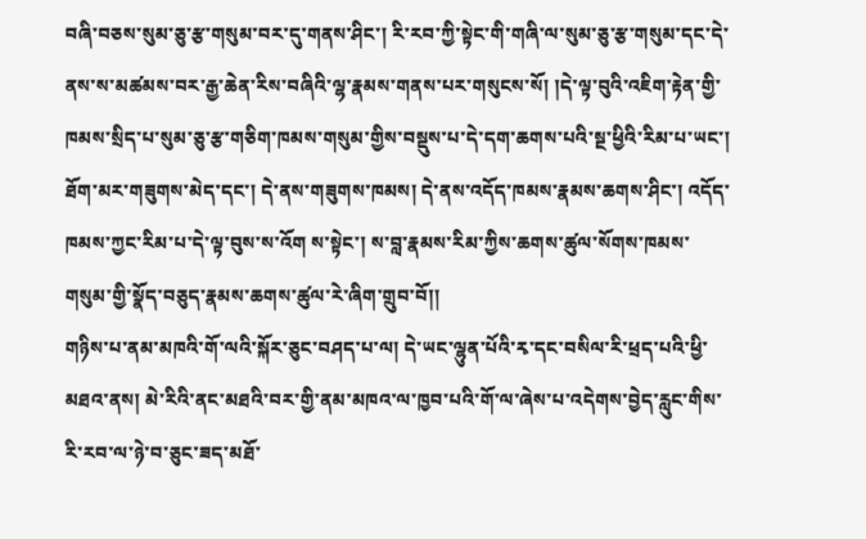བཞི་བཅས་སུམ་ཅུ་རྩ་གསུམ་བར་དུ་གནས་ཤིང་། རི་རབ་ཀྱི་སྟེང་གི་གཞི་ལ་སུམ་ཅུ་རྩ་གསུམ་དང་དེ་ནས་ས་མཚམས་བར་རྒྱ་ཆེན་རིས་བཞིའི་ལྷ་རྣམས་གནས་པར་གསུངས་སོ། །དེ་ལྟ་བུའི་འཇིག་རྟེན་གྱི་ཁམས་སྲིད་པ་སུམ་ཅུ་རྩ་གཅིག་ཁམས་གསུམ་གྱིས་བསྡུས་པ་དེ་དག་ཆགས་པའི་སྔ་ཕྱིའི་རིམ་པ་ཡང་། ཐོག་མར་གཟུགས་མེད་དང་། དེ་ནས་གཟུགས་ཁམས། དེ་ནས་འདོད་ཁམས་རྣམས་ཆགས་ཤིང་། འདོད་ཁམས་ཀྱང་རིམ་པ་དེ་ལྟ་བུས་ས་འོག ས་སྟེང་། ས་བླ་རྣམས་རིམ་ཀྱིས་ཆགས་ཚུལ་སོགས་ཁམས་གསུམ་གྱི་སྣོད་བཅུད་རྣམས་ཆགས་ཚུལ་རེ་ཞིག་གྲུབ་བོ།།
གཉིས་པ་ནམ་མཁའི་གོ་ལའི་སྐོར་ཅུང་བཤད་པ་ལ། དེ་ཡང་ལྷུན་པོའི་རྭ་དང་བསིལ་རི་ཕྲད་པའི་ཕྱི་མཐའ་ནས། མེ་རིའི་ནང་མཐའི་བར་གྱི་ནམ་མཁའ་ལ་ཁྱབ་པའི་གོ་ལ་ཞེས་པ་འདེགས་བྱེད་རླུང་གིས་རི་རབ་ལ་ཉེ་བ་ཅུང་ཟད་མཐོ་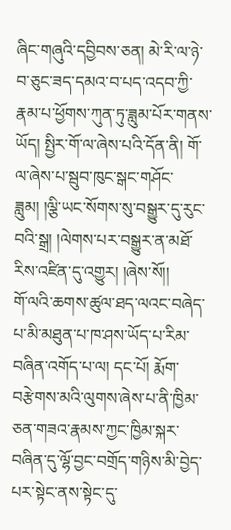ཞིང་གཞུའི་དབྱིབས་ཅན། མེ་རི་ལ་ཉེ་བ་ཅུང་ཟད་དམའ་བ་པད་འདབ་ཀྱི་རྣམ་པ་ཕྱོགས་ཀུན་ཏུ་ཟླུམ་པོར་གནས་ཡོད། སྤྱིར་གོ་ལ་ཞེས་པའི་དོན་ནི། གོ་ལ་ཞེས་པ་སྦུབ་ཁུང་སྒང་གཤོང་ཟླུམ། །ལྕི་ཡང་སོགས་སུ་བསྒྱུར་དུ་རུང་བའི་སྒྲ། །ལེགས་པར་བསྒྱུར་ན་མཐོ་རིས་འཛིན་དུ་འགྱུར། །ཞེས་སོ།།
གོ་ལའི་ཆགས་ཚུལ་ཐད་ལའང་བཞེད་པ་མི་མཐུན་པ་ཁ་ཤས་ཡོད་པ་རིམ་བཞིན་འགོད་པ་ལ། དང་པོ། རྨོག་བརྩེགས་མའི་ལུགས་ཞེས་པ་ནི་ཁྱིམ་ཅན་གཟའ་རྣམས་ཀྱང་ཁྱིམ་སྐར་བཞིན་དུ་ལྷོ་བྱང་བགྲོད་གཉིས་མི་བྱེད་པར་སྟེང་ནས་སྟེང་དུ་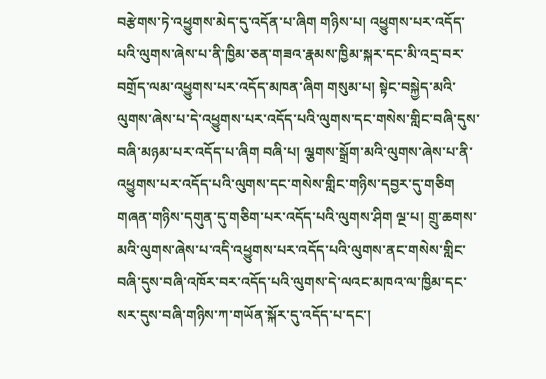བརྩེགས་ཏེ་འཕྱུགས་མེད་དུ་འདོན་པ་ཞིག གཉིས་པ། འཕྱུགས་པར་འདོད་པའི་ལུགས་ཞེས་པ་ནི་ཁྱིམ་ཅན་གཟའ་རྣམས་ཁྱིམ་སྐར་དང་མི་འདྲ་བར་བགྲོད་ལམ་འཕྱུགས་པར་འདོད་མཁན་ཞིག གསུམ་པ། སྟེང་བསྐྱེད་མའི་ལུགས་ཞེས་པ་དེ་འཕྱུགས་པར་འདོད་པའི་ལུགས་དང་གསེས་གླིང་བཞི་དུས་བཞི་མཉམ་པར་འདོད་པ་ཞིག བཞི་པ། ལྕགས་སྒྲོག་མའི་ལུགས་ཞེས་པ་ནི་འཕྱུགས་པར་འདོད་པའི་ལུགས་དང་གསེས་གླིང་གཉིས་དབྱར་དུ་གཅིག གཞན་གཉིས་དགུན་དུ་གཅིག་པར་འདོད་པའི་ལུགས་ཤིག ལྔ་པ། གྲུ་ཆགས་མའི་ལུགས་ཞེས་པ་འདི་འཕྱུགས་པར་འདོད་པའི་ལུགས་ནང་གསེས་གླིང་བཞི་དུས་བཞི་འཁོར་བར་འདོད་པའི་ལུགས་དེ་ལའང་མཁའ་ལ་ཁྱིམ་དང་སར་དུས་བཞི་གཉིས་ཀ་གཡོན་སྐོར་དུ་འདོད་པ་དང་།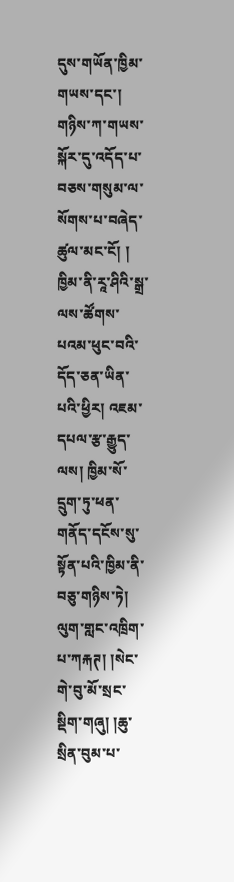དུས་གཡོན་ཁྱིམ་གཡས་དང་། གཉིས་ཀ་གཡས་སྐོར་དུ་འདོད་པ་བཅས་གསུམ་ལ་སོགས་པ་བཞེད་ཚུལ་མང་ངོ། །
ཁྱིམ་ནི་རཱ་ཤིའི་སྒྲ་ལས་ཚོགས་པའམ་ཕུང་བའི་དོད་ཅན་ཡིན་པའི་ཕྱིར། འཇམ་དཔལ་རྩ་རྒྱུད་ལས། ཁྱིམ་སོ་དྲུག་ཏུ་ཕན་གནོད་དངོས་སུ་སྟོན་པའི་ཁྱིམ་ནི་བཅུ་གཉིས་ཏེ། ལུག་གླང་འཁྲིག་པ་ཀརྐཊ། །སེང་གེ་བུ་མོ་སྲང་སྡིག་གཞུ། །ཆུ་སྲིན་བུམ་པ་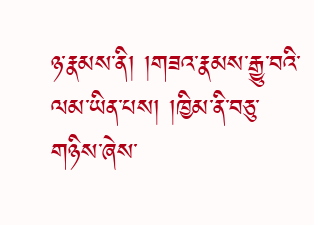ཉ་རྣམས་ནི། །གཟའ་རྣམས་རྒྱུ་བའི་ལམ་ཡིན་པས། །ཁྱིམ་ནི་བཅུ་གཉིས་ཞེས་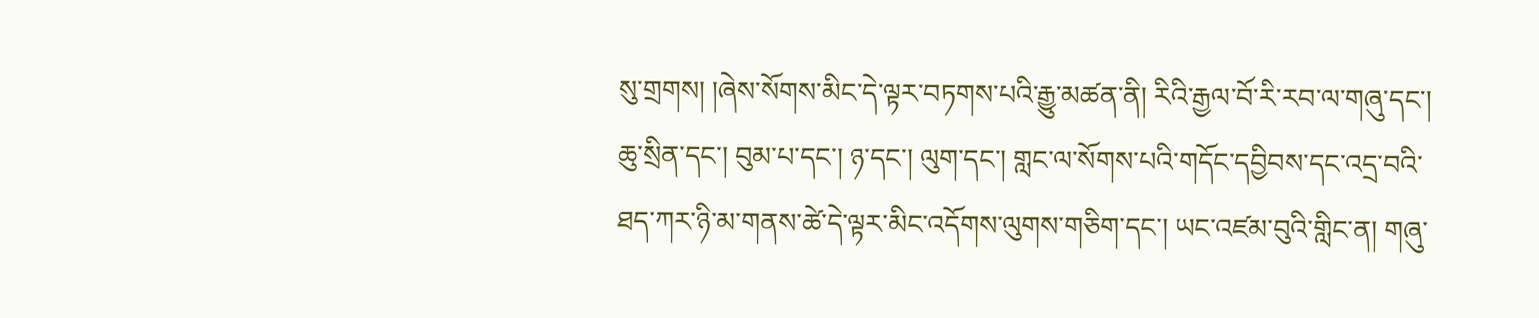སུ་གྲགས། །ཞེས་སོགས་མིང་དེ་ལྟར་བཏགས་པའི་རྒྱུ་མཚན་ནི། རིའི་རྒྱལ་བོ་རི་རབ་ལ་གཞུ་དང་། ཆུ་སྲིན་དང་། བུམ་པ་དང་། ཉ་དང་། ལུག་དང་། གླང་ལ་སོགས་པའི་གདོང་དབྱིབས་དང་འདྲ་བའི་ཐད་ཀར་ཉི་མ་གནས་ཚེ་དེ་ལྟར་མིང་འདོགས་ལུགས་གཅིག་དང་། ཡང་འཛམ་བུའི་གླིང་ན། གཞུ་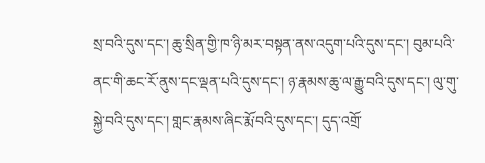སྲ་བའི་དུས་དང་། ཆུ་སྲིན་གྱི་ཁ་ཉི་མར་བསྟན་ནས་འདུག་པའི་དུས་དང་། བུམ་པའི་ནང་གི་ཆང་རོ་ནུས་དང་ལྡན་པའི་དུས་དང་། ཉ་རྣམས་ཆུ་ལ་རྒྱུ་བའི་དུས་དང་། ལུ་གུ་སྐྱེ་བའི་དུས་དང་། གླང་རྣམས་ཞིང་རྨོ་བའི་དུས་དང་། དུད་འགྲོ་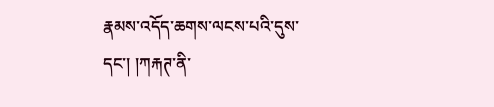རྣམས་འདོད་ཆགས་ལངས་པའི་དུས་དང་། །ཀརྐཊ་ནི་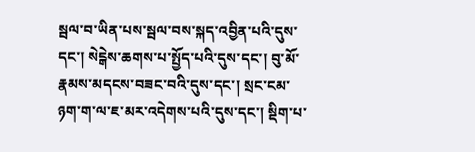སྦལ་བ་ཡིན་པས་སྦལ་བས་སྐད་འབྱིན་པའི་དུས་དང་། སེངྒེས་ཆགས་པ་སྤྱོད་པའི་དུས་དང་། བུ་མོ་རྣམས་མདངས་བཟང་བའི་དུས་དང་། སྲང་ངམ་ཉག་ག་ལ་ཇ་མར་འདེགས་པའི་དུས་དང་། སྡིག་པ་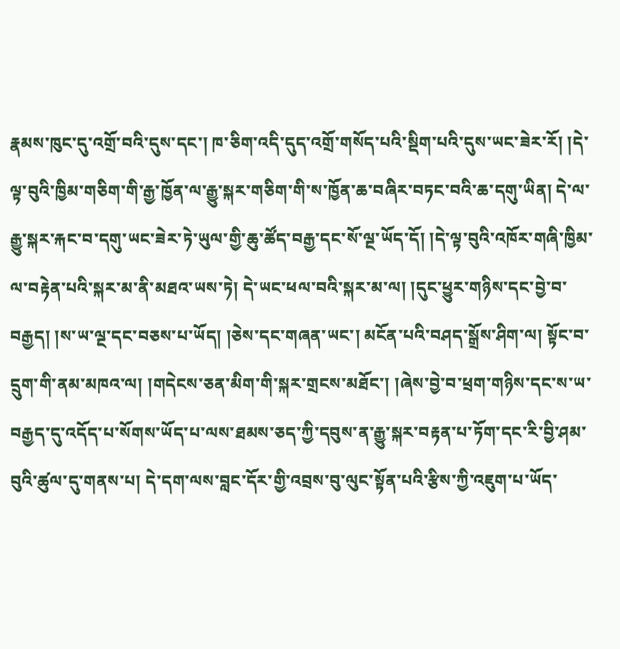རྣམས་ཁུང་དུ་འགྲོ་བའི་དུས་དང་། ཁ་ཅིག་འདི་དུད་འགྲོ་གསོད་པའི་སྡིག་པའི་དུས་ཡང་ཟེར་རོ། །དེ་ལྟ་བུའི་ཁྱིམ་གཅིག་གི་རྒྱ་ཁྱོན་ལ་རྒྱུ་སྐར་གཅིག་གི་ས་ཁྱོན་ཆ་བཞིར་བཏང་བའི་ཆ་དགུ་ཡིན། དེ་ལ་རྒྱུ་སྐར་རྐང་བ་དགུ་ཡང་ཟེར་ཏེ་ཡུལ་གྱི་ཆུ་ཚོད་བརྒྱ་དང་སོ་ལྔ་ཡོད་དོ། །དེ་ལྟ་བུའི་འཁོར་གཞི་ཁྱིམ་ལ་བརྟེན་པའི་སྐར་མ་ནི་མཐའ་ཡས་ཏེ། དེ་ཡང་ཕལ་བའི་སྐར་མ་ལ། །དུང་ཕྱུར་གཉིས་དང་བྱེ་བ་བརྒྱད། །ས་ཡ་ལྔ་དང་བཅས་པ་ཡོད། །ཅེས་དང་གཞན་ཡང་། མངོན་པའི་བཤད་སྒྲོས་ཤིག་ལ། སྟོང་བ་དྲུག་གི་ནམ་མཁའ་ལ། །གདེངས་ཅན་མིག་གི་སྐར་གྲངས་མཐོང་། །ཞེས་བྱེ་བ་ཕྲག་གཉིས་དང་ས་ཡ་བརྒྱད་དུ་འདོད་པ་སོགས་ཡོད་པ་ལས་ཐམས་ཅད་ཀྱི་དབུས་ན་རྒྱུ་སྐར་བརྟན་པ་ཏོག་དང་རི་བྱི་ཤམ་བུའི་ཚུལ་དུ་གནས་པ། དེ་དག་ལས་བླང་དོར་གྱི་འབྲས་བུ་ལུང་སྟོན་པའི་རྩིས་ཀྱི་འཇུག་པ་ཡོད་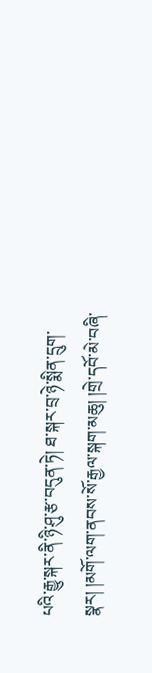པའི་རྒྱུ་སྐར་ནི་ཉི་ཤུ་རྩ་བདུན་ཏེ། ཐ་སྐར་བྲ་ཉེ་སྨིན་དྲུག་སྣར། །མགོ་ལག་ནབས་སོ་རྒྱལ་སྐག་མཆུ། །གྲེ་དབོ་མེ་བཞི་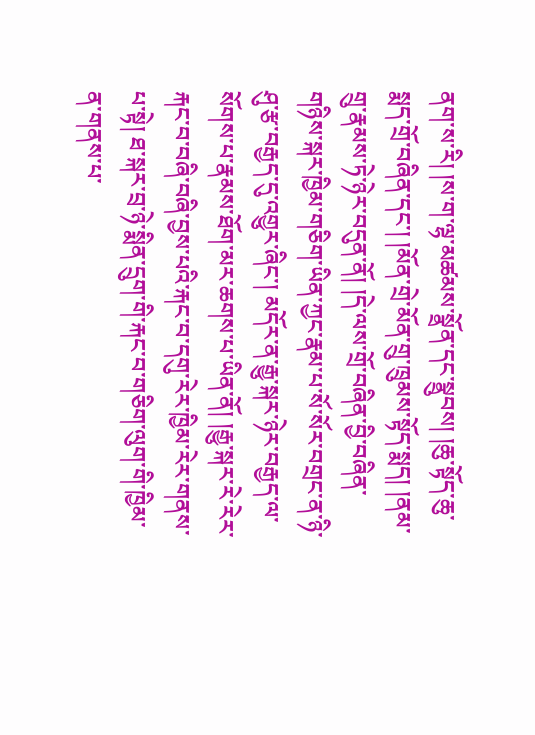ནག་ས་རི། །ས་ག་ལྷ་མཚམས་སྣྲོན་དང་སྣྲུབས། །ཆུ་སྟོད་ཆུ་སྨད་གྲོ་བཞིན་དང་། །མོན་གྲེ་མོན་གྲུ་ཁྲུམས་སྟོད་སྨད། །ནམ་གྲུ་རྣམས་ཏེ་ཉེར་བདུན་ནོ། །དེ་ལས་གྲོ་བཞིན་བྱི་བཞིན་གཉིས་སྐར་ཁྱིམ་གཅིག་ཡིན་ཀྱང་རྣམ་པ་སོ་སོར་བགྲང་ན་ཉི་ཤུ་རྩ་བརྒྱད་དུ་འགྱུར་ཞིང་། མདོར་ན་རྒྱུ་སྐར་ཉེར་བརྒྱད་ལ་སོགས་པ་རྣམས་ཐོག་མར་ཆགས་པ་ཡིན་ནོ། །རྒྱུ་སྐར་རེ་རེར་རྐང་བ་བཞི་བཞི་བྱས་པའི་རྐང་བ་དགུ་རེར་ཁྱིམ་རེར་གནས་པ་སྟེ། ཐ་སྐར་བྲ་ཉེ་སྨིན་དྲུག་གི་རྐང་བ་གཅིག་ལུག་གི་ཁྱིམ་ན་གནས་པ་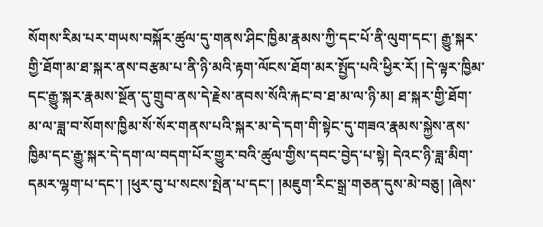སོགས་རིམ་པར་གཡས་བསྐོར་ཚུལ་དུ་གནས་ཤིང་ཁྱིམ་རྣམས་ཀྱི་དང་པོ་ནི་ལུག་དང་། རྒྱུ་སྐར་གྱི་ཐོག་མ་ཐ་སྐར་ནས་བརྩམ་པ་ནི་ཉི་མའི་རྟག་ལོངས་ཐོག་མར་སྤྱོད་པའི་ཕྱིར་རོ། །དེ་ལྟར་ཁྱིམ་དང་རྒྱུ་སྐར་རྣམས་སྔོན་དུ་གྲུབ་ནས་དེ་རྗེས་ནབས་སོའི་རྐང་བ་ཐ་མ་ལ་ཉི་མ། ཐ་སྐར་གྱི་ཐོག་མ་ལ་ཟླ་བ་སོགས་ཁྱིམ་སོ་སོར་གནས་པའི་སྐར་མ་དེ་དག་གི་སྟེང་དུ་གཟའ་རྣམས་སྐྱེས་ནས་ཁྱིམ་དང་རྒྱུ་སྐར་དེ་དག་ལ་བདག་པོར་གྱུར་བའི་ཚུལ་གྱིས་དབང་བྱེད་པ་སྟེ། དེའང་ཉི་ཟླ་མིག་དམར་ལྷག་པ་དང་། །ཕུར་བུ་པ་སངས་སྤེན་པ་དང་། །མཇུག་རིང་སྒྲ་གཅན་དུས་མེ་བཅུ། །ཞེས་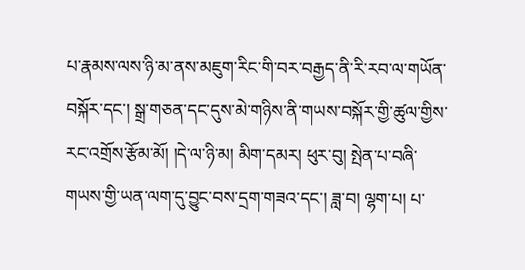པ་རྣམས་ལས་ཉི་མ་ནས་མཇུག་རིང་གི་བར་བརྒྱད་ནི་རི་རབ་ལ་གཡོན་བསྐོར་དང་། སྒྲ་གཅན་དང་དུས་མེ་གཉིས་ནི་གཡས་བསྐོར་གྱི་ཚུལ་གྱིས་རང་འགྲོས་རྩོམ་མོ། །དེ་ལ་ཉི་མ། མིག་དམར། ཕུར་བུ། སྤེན་པ་བཞི་གཡས་གྱི་ཡན་ལག་དུ་བྱུང་བས་དྲག་གཟའ་དང་། ཟླ་བ། ལྷག་པ། པ་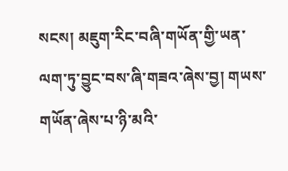སངས། མཇུག་རིང་བཞི་གཡོན་གྱི་ཡན་ལག་ཏུ་བྱུང་བས་ཞི་གཟའ་ཞེས་བྱ། གཡས་གཡོན་ཞེས་པ་ཉི་མའི་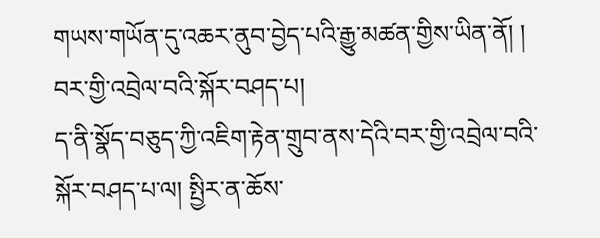གཡས་གཡོན་དུ་འཆར་ནུབ་བྱེད་པའི་རྒྱུ་མཚན་གྱིས་ཡིན་ནོ། །
བར་གྱི་འབྲེལ་བའི་སྐོར་བཤད་པ།
ད་ནི་སྣོད་བཅུད་ཀྱི་འཇིག་རྟེན་གྲུབ་ནས་དེའི་བར་གྱི་འབྲེལ་བའི་སྐོར་བཤད་པ་ལ། སྤྱིར་ན་ཆོས་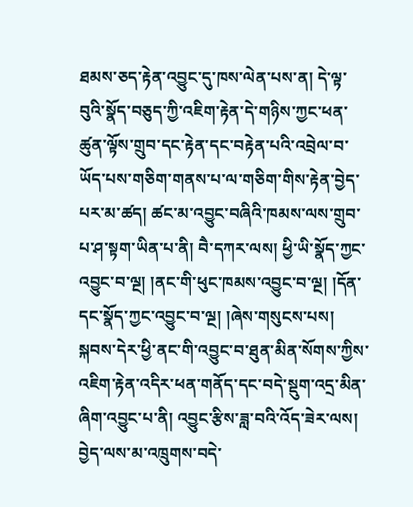ཐམས་ཅད་རྟེན་འབྱུང་དུ་ཁས་ལེན་པས་ན། དེ་ལྟ་བུའི་སྣོད་བཅུད་ཀྱི་འཇིག་རྟེན་དེ་གཉིས་ཀྱང་ཕན་ཚུན་ལྟོས་གྲུབ་དང་རྟེན་དང་བརྟེན་པའི་འབྲེལ་བ་ཡོད་པས་གཅིག་གནས་པ་ལ་གཅིག་གིས་རྟེན་བྱེད་པར་མ་ཚད། ཚང་མ་འབྱུང་བཞིའི་ཁམས་ལས་གྲུབ་པ་ཤ་སྟག་ཡིན་པ་ནི། བཻ་དཀར་ལས། ཕྱི་ཡི་སྣོད་ཀྱང་འབྱུང་བ་ལྔ། །ནང་གི་ཕུང་ཁམས་འབྱུང་བ་ལྔ། །དོན་དང་སྣོད་ཀྱང་འབྱུང་བ་ལྔ། །ཞེས་གསུངས་པས། སྐབས་དེར་ཕྱི་ནང་གི་འབྱུང་བ་ཐུན་མིན་སོགས་ཀྱིས་འཇིག་རྟེན་འདིར་ཕན་གནོད་དང་བདེ་སྡུག་འདྲ་མིན་ཞིག་འབྱུང་པ་ནི། འབྱུང་རྩིས་ཟླ་བའི་འོད་ཟེར་ལས། བྱེད་ལས་མ་འཁྲུགས་བདེ་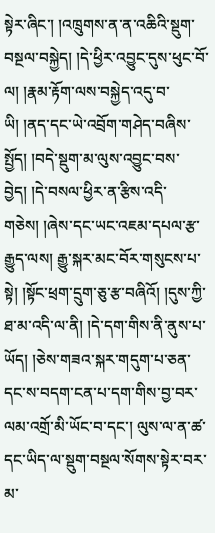སྟེར་ཞིང་། །འཁྲུགས་ན་ན་འཆིའི་སྡུག་བསྔལ་བསྐྱེད། །དེ་ཕྱིར་འབྱུང་དུས་ཕུང་བོ་ལ། །རྣམ་རྟོག་ལས་བསྐྱེད་འདུ་བ་ཡི། །ནད་དང་ཡེ་འབྲོག་གཤེད་བཞིས་སྤྱོད། །བདེ་སྡུག་མ་ལུས་འབྱུང་བས་བྱེད། །དེ་བསལ་ཕྱིར་ན་རྩིས་འདི་གཅེས། །ཞེས་དང་ཡང་འཇམ་དཔལ་རྩ་རྒྱུད་ལས། རྒྱུ་སྐར་མང་བོར་གསུངས་པ་སྟེ། །སྟོང་ཕྲག་དྲུག་ཅུ་རྩ་བཞིའོ། །དུས་ཀྱི་ཐ་མ་འདི་ལ་ནི། །དེ་དག་གིས་ནི་ནུས་པ་ཡོད། །ཅེས་གཟའ་སྐར་གདུག་པ་ཅན་དང་ས་བདག་ངན་པ་དག་གིས་བྱ་བར་ལམ་འགྲོ་མི་ཡོང་བ་དང་། ལུས་ལ་ན་ཚ་དང་ཡིད་ལ་སྡུག་བསྔལ་སོགས་སྟེར་བར་མ་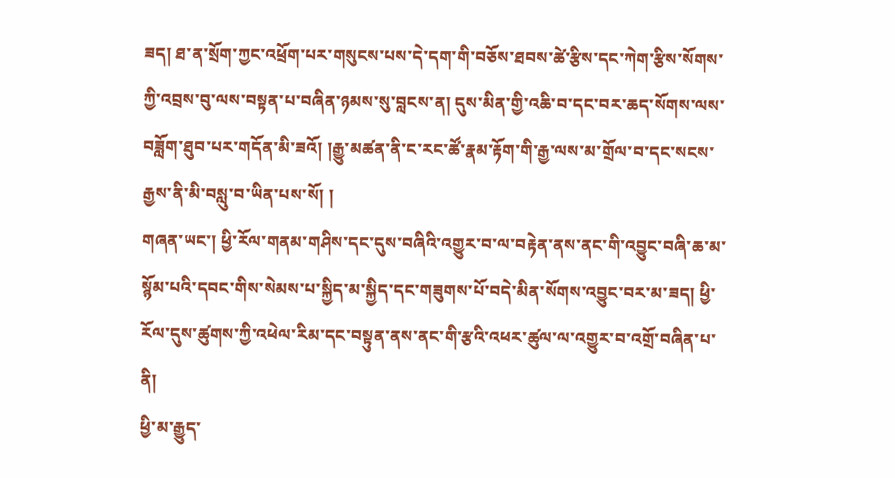ཟད། ཐ་ན་སྲོག་ཀྱང་འཕྲོག་པར་གསུངས་པས་དེ་དག་གི་བཅོས་ཐབས་ཚེ་རྩིས་དང་ཀེག་རྩིས་སོགས་ཀྱི་འབྲས་བུ་ལས་བསྟན་པ་བཞིན་ཉམས་སུ་བླངས་ན། དུས་མིན་གྱི་འཆི་བ་དང་བར་ཆད་སོགས་ལས་བཟློག་ཐུབ་པར་གདོན་མི་ཟའོ། །རྒྱུ་མཚན་ནི་ང་རང་ཚོ་རྣམ་རྟོག་གི་རྒྱ་ལས་མ་གྲོལ་བ་དང་སངས་རྒྱས་ནི་མི་བསླུ་བ་ཡིན་པས་སོ། །
གཞན་ཡང་། ཕྱི་རོལ་གནམ་གཤིས་དང་དུས་བཞིའི་འགྱུར་བ་ལ་བརྟེན་ནས་ནང་གི་འབྱུང་བཞི་ཆ་མ་སྙོམ་པའི་དབང་གིས་སེམས་པ་སྐྱིད་མ་སྐྱིད་དང་གཟུགས་པོ་བདེ་མིན་སོགས་འབྱུང་བར་མ་ཟད། ཕྱི་རོལ་དུས་ཚུགས་ཀྱི་འཕེལ་རིམ་དང་བསྟུན་ནས་ནང་གི་རྩའི་འཕར་ཚུལ་ལ་འགྱུར་བ་འགྲོ་བཞིན་པ་ནི།
ཕྱི་མ་རྒྱུད་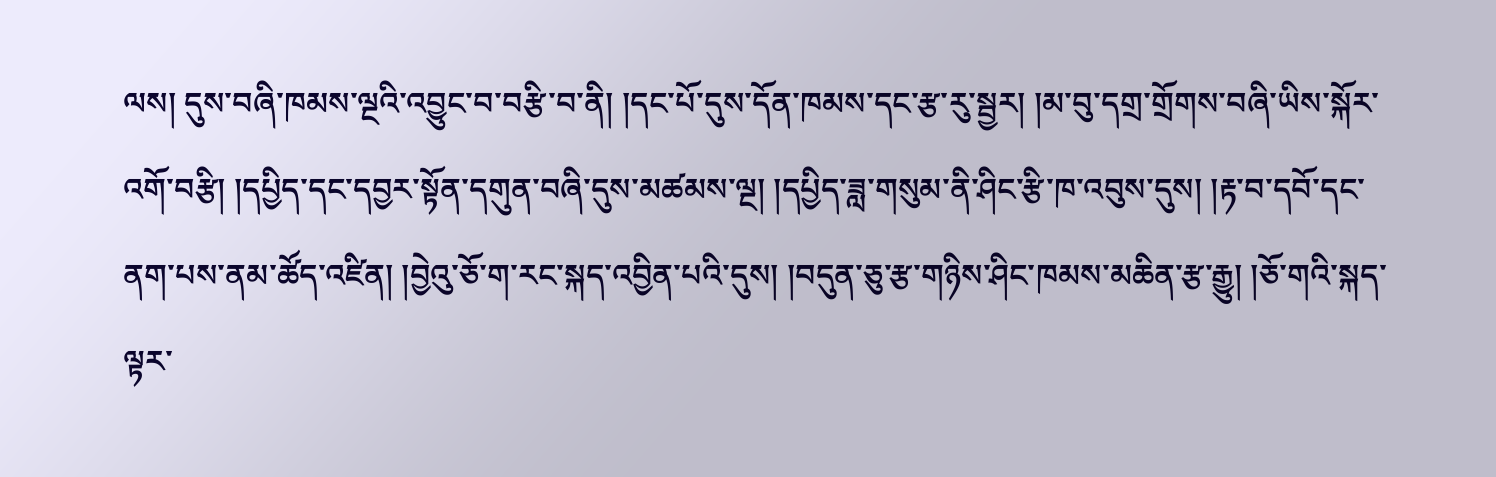ལས། དུས་བཞི་ཁམས་ལྔའི་འབྱུང་བ་བརྩི་བ་ནི། །དང་པོ་དུས་དོན་ཁམས་དང་རྩ་རུ་སྦྱར། །མ་བུ་དགྲ་གྲོགས་བཞི་ཡིས་སྐོར་འགོ་བརྩི། །དཔྱིད་དང་དབྱར་སྟོན་དགུན་བཞི་དུས་མཚམས་ལྔ། །དཔྱིད་ཟླ་གསུམ་ནི་ཤིང་རྩི་ཁ་འབུས་དུས། །རྟ་བ་དབོ་དང་ནག་པས་ནམ་ཚོད་འཛིན། །བྱེའུ་ཅོ་ག་རང་སྐད་འབྱིན་པའི་དུས། །བདུན་ཅུ་རྩ་གཉིས་ཤིང་ཁམས་མཆིན་རྩ་རྒྱུ། །ཅོ་གའི་སྐད་ལྟར་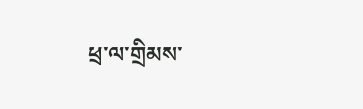ཕྲ་ལ་གྲིམས་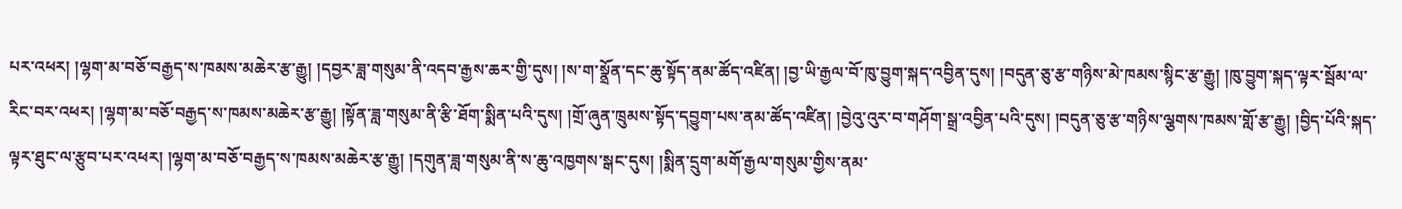པར་འཕར། །ལྷག་མ་བཅོ་བརྒྱད་ས་ཁམས་མཆེར་རྩ་རྒྱུ། །དབྱར་ཟླ་གསུམ་ནི་འདབ་རྒྱས་ཆར་གྱི་དུས། །ས་ག་སྣྲོན་དང་ཆུ་སྟོད་ནམ་ཚོད་འཛིན། །བྱ་ཡི་རྒྱལ་བོ་ཁུ་བྱུག་སྐད་འབྱིན་དུས། །བདུན་ཅུ་རྩ་གཉིས་མེ་ཁམས་སྙིང་རྩ་རྒྱུ། །ཁུ་བྱུག་སྐད་ལྟར་སྦོམ་ལ་རིང་བར་འཕར། །ལྷག་མ་བཅོ་བརྒྱད་ས་ཁམས་མཆེར་རྩ་རྒྱུ། །སྟོན་ཟླ་གསུམ་ནི་རྩི་ཐོག་སྨིན་པའི་དུས། །གྲོ་ཞུན་ཁྲུམས་སྟོད་དབྱུག་པས་ནམ་ཚོད་འཛིན། །བྱེའུ་འུར་བ་གཤོག་སྒྲ་འབྱིན་པའི་དུས། །བདུན་ཅུ་རྩ་གཉིས་ལྕགས་ཁམས་གློ་རྩ་རྒྱུ། །བྱིད་པོའི་སྐད་ལྟར་ཐུང་ལ་རྩུབ་པར་འཕར། །ལྷག་མ་བཅོ་བརྒྱད་ས་ཁམས་མཆེར་རྩ་རྒྱུ། །དགུན་ཟླ་གསུམ་ནི་ས་ཆུ་འཁྱགས་སྒང་དུས། །སྨིན་དྲུག་མགོ་རྒྱལ་གསུམ་གྱིས་ནམ་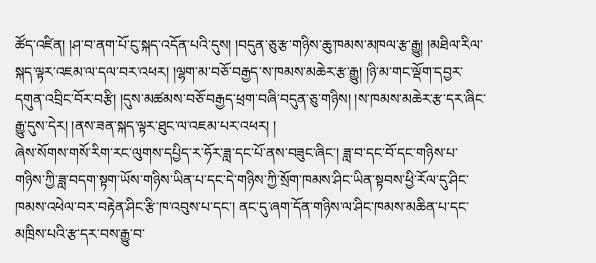ཚོད་འཛིན། །ཤ་བ་ནག་པོ་ངུ་སྐད་འདོན་པའི་དུས། །བདུན་ཅུ་རྩ་གཉིས་ཆུ་ཁམས་མཁལ་རྩ་རྒྱུ། །མཐིལ་རིལ་སྐད་ལྟར་འཇམ་ལ་དལ་བར་འཕར། །ལྷག་མ་བཅོ་བརྒྱད་ས་ཁམས་མཆེར་རྩ་རྒྱུ། །ཉི་མ་གང་ལྡོག་དབྱར་དགུན་འབྲིང་བོར་བརྩི། །དུས་མཚམས་བཅོ་བརྒྱད་ཕྲག་བཞི་བདུན་ཅུ་གཉིས། །ས་ཁམས་མཆེར་རྩ་དར་ཞིང་རྒྱུ་དུས་དེར། །ནས་ཟན་སྐད་ལྟར་ཐུང་ལ་འཇམ་པར་འཕར། །
ཞེས་སོགས་གསོ་རིག་རང་ལུགས་དཔྱིད་ར་ཧོར་ཟླ་དང་པོ་ནས་བཟུང་ཞིང་། ཟླ་བ་དང་བོ་དང་གཉིས་པ་གཉིས་ཀྱི་ཟླ་བདག་སྟག་ཡོས་གཉིས་ཡིན་པ་དང་དེ་གཉིས་ཀྱི་སྲོག་ཁམས་ཤིང་ཡིན་སྟབས་ཕྱི་རོལ་དུ་ཤིང་ཁམས་འཕེལ་བར་བརྟེན་ཤིང་རྩི་ཁ་འབུས་པ་དང་། ནང་དུ་ཞག་དོན་གཉིས་ལ་ཤིང་ཁམས་མཆིན་པ་དང་མཁྲིས་པའི་རྩ་དར་བས་རྒྱུ་བ་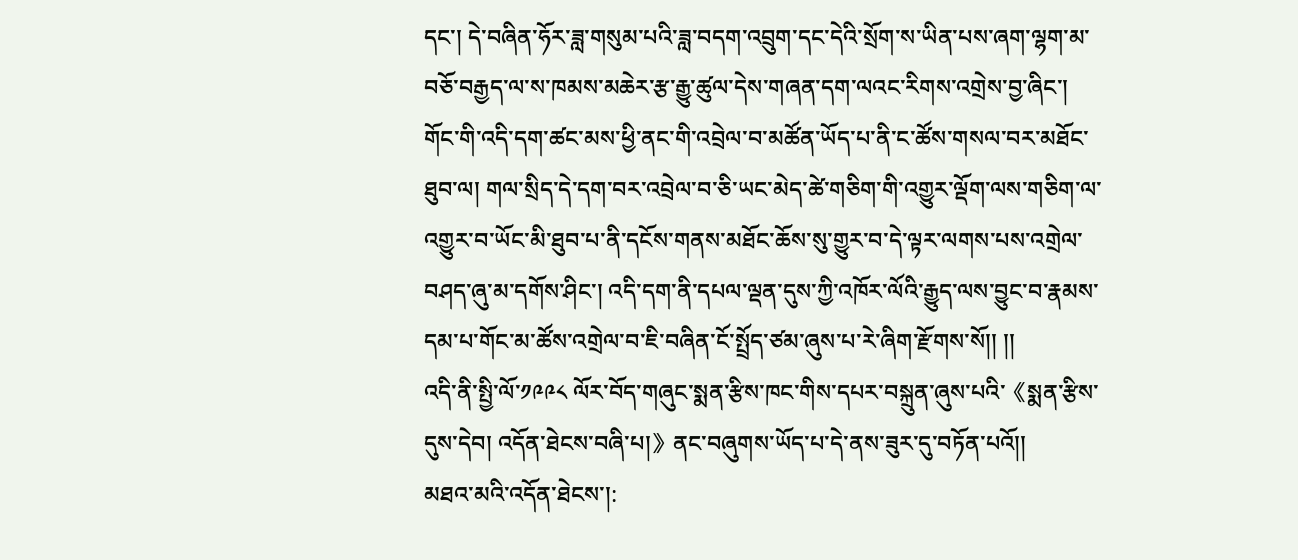དང་། དེ་བཞིན་ཧོར་ཟླ་གསུམ་པའི་ཟླ་བདག་འབྲུག་དང་དེའི་སྲོག་ས་ཡིན་པས་ཞག་ལྷག་མ་བཅོ་བརྒྱད་ལ་ས་ཁམས་མཆེར་རྩ་རྒྱུ་ཚུལ་དེས་གཞན་དག་ལའང་རིགས་འགྲེས་བྱ་ཞིང་། གོང་གི་འདི་དག་ཚང་མས་ཕྱི་ནང་གི་འབྲེལ་བ་མཚོན་ཡོད་པ་ནི་ང་ཚོས་གསལ་བར་མཐོང་ཐུབ་ལ། གལ་སྲིད་དེ་དག་བར་འབྲེལ་བ་ཅི་ཡང་མེད་ཚེ་གཅིག་གི་འགྱུར་ལྡོག་ལས་གཅིག་ལ་འགྱུར་བ་ཡོང་མི་ཐུབ་པ་ནི་དངོས་གནས་མཐོང་ཆོས་སུ་གྱུར་བ་དེ་ལྟར་ལགས་པས་འགྲེལ་བཤད་ཞུ་མ་དགོས་ཤིང་། འདི་དག་ནི་དཔལ་ལྡན་དུས་ཀྱི་འཁོར་ལོའི་རྒྱུད་ལས་བྱུང་བ་རྣམས་དམ་པ་གོང་མ་ཚོས་འགྲེལ་བ་ཇི་བཞིན་ངོ་སྤྲོད་ཙམ་ཞུས་པ་རེ་ཞིག་རྫོགས་སོ།། །།
འདི་ནི་སྤྱི་ལོ་༡༩༩༨ ལོར་བོད་གཞུང་སྨན་རྩིས་ཁང་གིས་དཔར་བསྐྲུན་ཞུས་པའི་《སྨན་རྩིས་དུས་དེབ། འདོན་ཐེངས་བཞི་པ།》ནང་བཞུགས་ཡོད་པ་དེ་ནས་ཟུར་དུ་བཏོན་པའོ།།
མཐའ་མའི་འདོན་ཐེངས་།: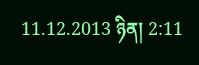11.12.2013 ཉིན། 2:11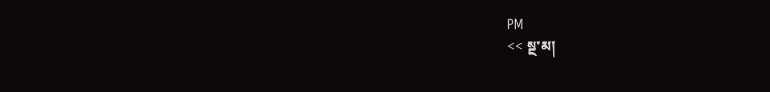PM
<< སྔ་མ།